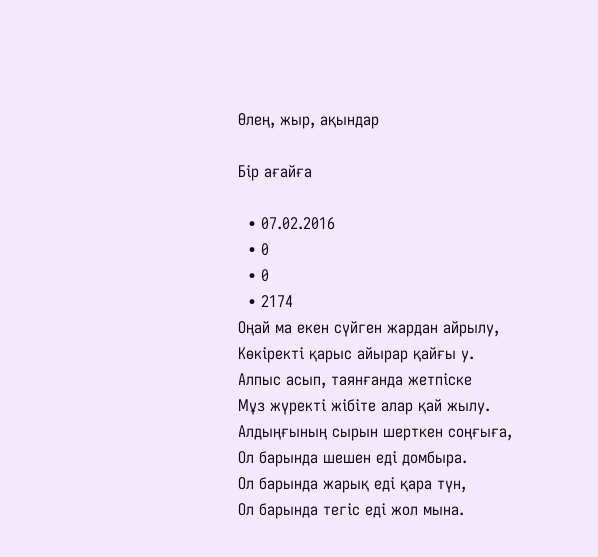Өлең, жыр, ақындар

Бір ағайға

  • 07.02.2016
  • 0
  • 0
  • 2174
Оңай ма екен сүйген жардан айрылу,
Көкіректі қарыс айырар қайғы у.
Алпыс асып, таянғанда жетпіске
Мұз жүректі жібіте алар қай жылу.
Алдыңғының сырын шерткен соңғыға,
Ол барында шешен еді домбыра.
Ол барында жарық еді қара түн,
Ол барында тегіс еді жол мына.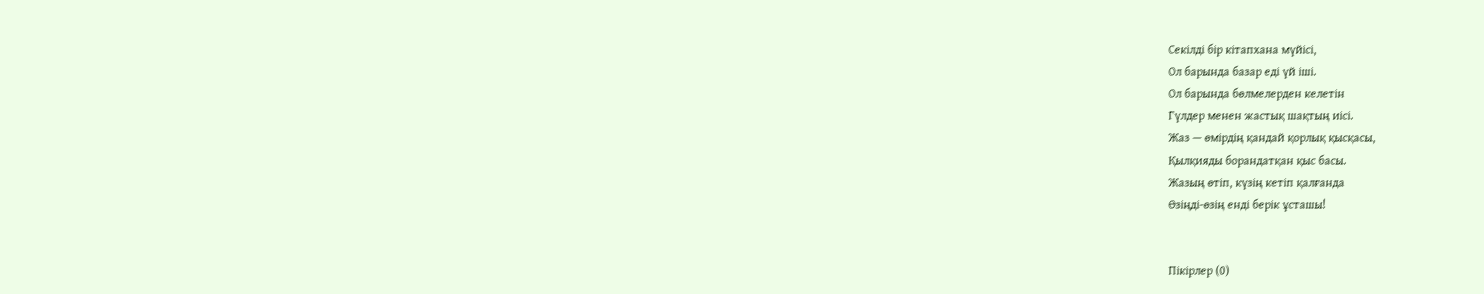Секілді бір кітапхана мүйісі,
Ол барында базар еді үй іші.
Ол барында бөлмелерден келетін
Гүлдер менен жастық шақтың иісі.
Жаз — өмірдің қандай қорлық қысқасы,
Қылқияды борандатқан қыс басы.
Жазың өтіп, күзің кетіп қалғанда
Өзіңді-өзің енді берік ұсташы!


Пікірлер (0)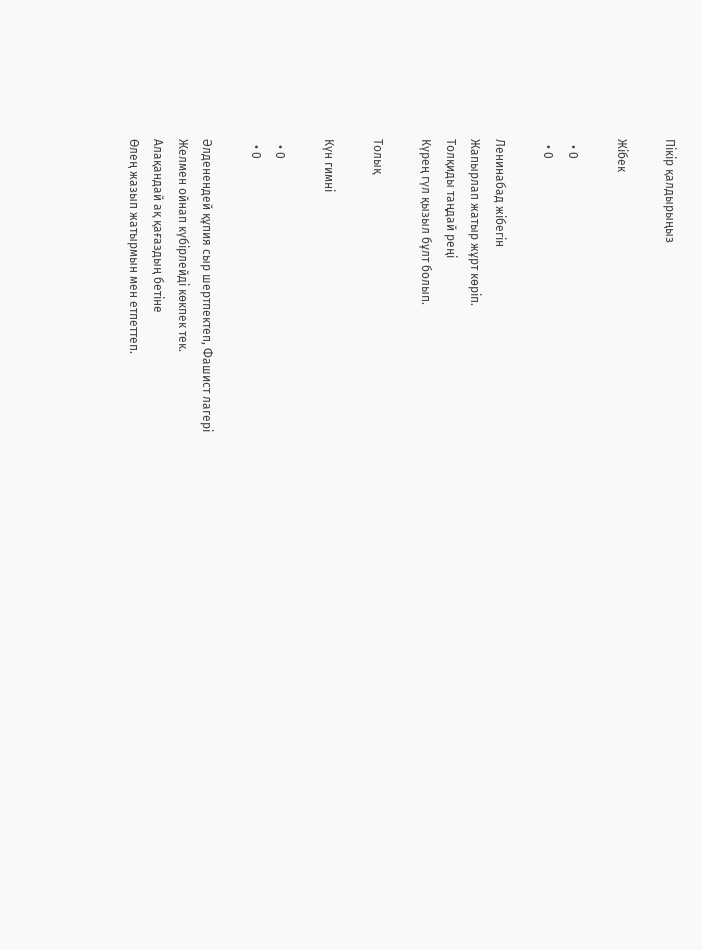Пікір қалдырыңыз

Жібек

  • 0
  • 0

Ленинабад жібегін
Жапырлап жатыр жұрт көріп.
Толқиды таңдай реңі
Күрең гүл қызыл бұлт болып.

Толық

Күн гимні

  • 0
  • 0

Әлденендей құпия сыр шертпектеп, Фашист лагері
Желмен ойнап күбірлейді көкпек тек.
Алақандай ақ қағаздың бетіне
Өлең жазып жатырмын мен етпеттеп.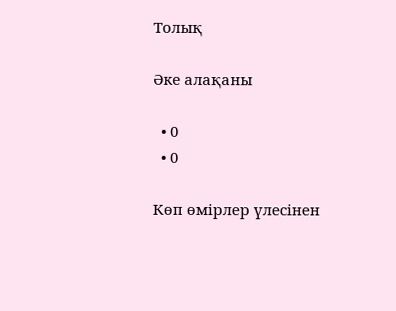Толық

Әке алақаны

  • 0
  • 0

Көп өмірлер үлесінен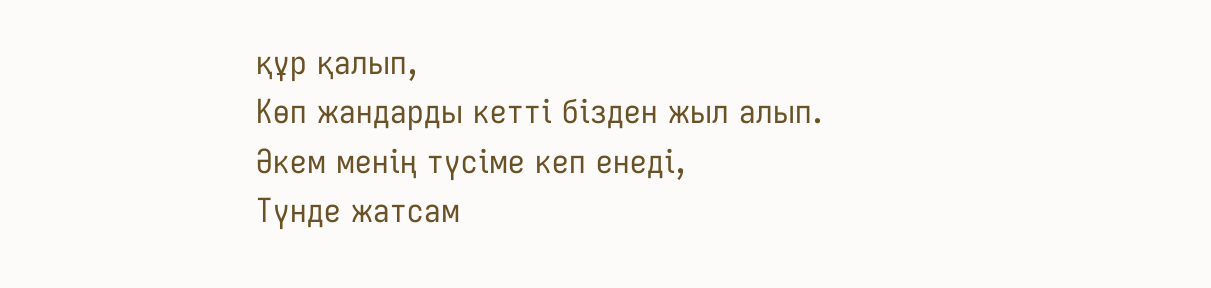құр қалып,
Көп жандарды кетті бізден жыл алып.
Әкем менің түсіме кеп енеді,
Түнде жатсам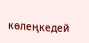көлеңкедей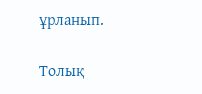ұрланып.

Толық